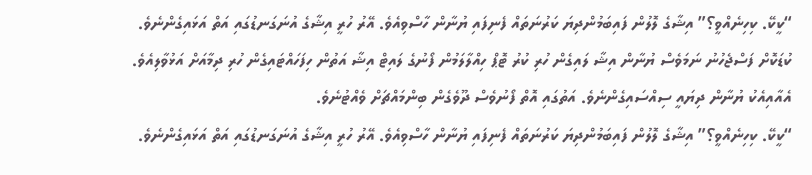“ކީކޭ. ކިހިނެއްވީ؟” އިޝާގެ ލޮލުން ފައިބަމުންދިޔަ ކަރުނަތައް ފެނިފައި ޔުނާން ހާސްވިއެވެ. އޭރު ހުރީ އިޝާގެ އުނަގަނޑުގައި އަތް އަޅައިގެންނެވެ. ކުޑަކޮށް ފަސްޖެހުނު ނަމަވެސް ޔުނާން އިޝާ ލައިގެން ހުރި ކުރު ޓޮޕް ހިއްލާލަމުން ފޯނުގެ ލައިޓް އިޝާ އަތުން ހިފަހައްޓައިގެން ހުރި ދިމާއަށް އަޅުވާލިއެވެ. އެއާއިއެކު ޔުނާން ދިޔައީ ސިއްސައިގެންނެވެ. އަތުގައި އޮތް ފޯނުވެސް ދޫވެގެން ބިންމައްޗަށް ވެއްޓުނެވެ.
“ކީކޭ. ކިހިނެއްވީ؟” އިޝާގެ ލޮލުން ފައިބަމުންދިޔަ ކަރުނަތައް ފެނިފައި ޔުނާން ހާސްވިއެވެ. އޭރު ހުރީ އިޝާގެ އުނަގަނޑުގައި އަތް އަޅައިގެންނެވެ.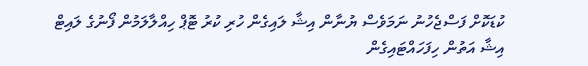ކުޑަކޮށް ފަސްޖެހުނު ނަމަވެސް ޔުނާން އިޝާ ލައިގެން ހުރި ކުރު ޓޮޕް ހިއްލާލަމުން ފޯނުގެ ލައިޓް އިޝާ އަތުން ހިފަހައްޓައިގެން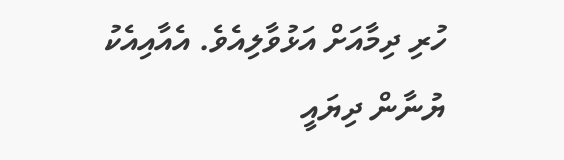ހުރި ދިމާއަށް އަޅުވާލިއެވެ. އެއާއިއެކު ޔުނާން ދިޔައީ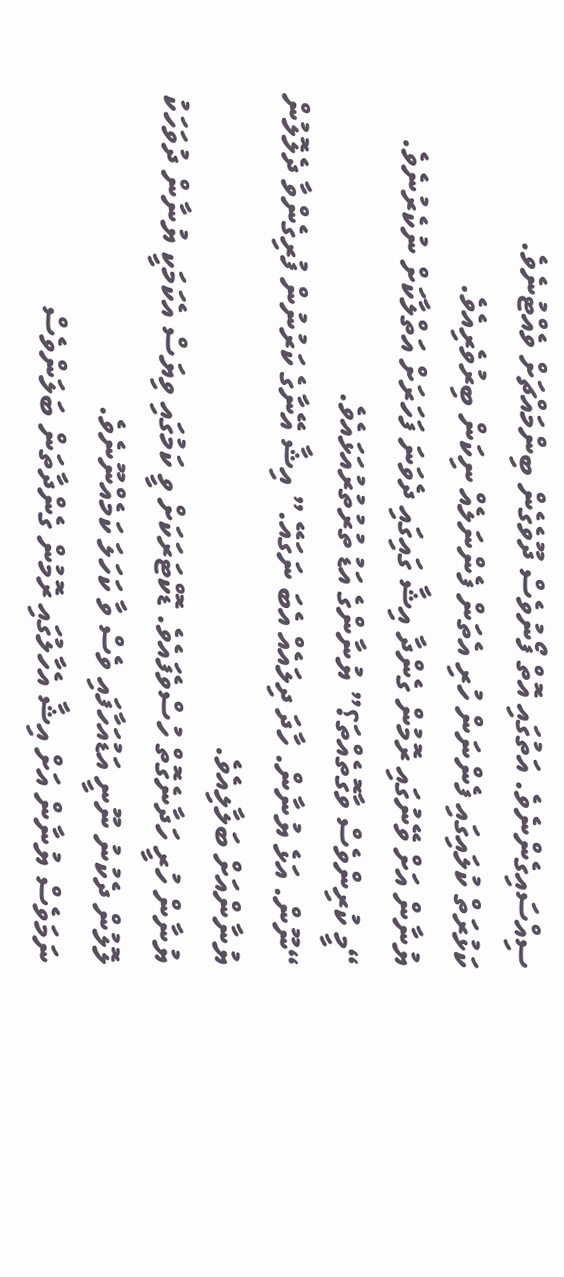ސިއްސައިގެންނެވެ. އަތުގައި އޮތް ފޯނުވެސް ދޫވެގެން ބިންމައްޗަށް ވެއްޓުނެވެ.
ކަޅުރަތް ކުލައިގައި ފެންނަން ހުރި އެތަން ފެންނަލެއް ނިކަން ބިރުވެރިއެވެ.
ޔުނާން އަށް ވޭނުގައި ރޮމުން ގެންދާ އިޝާ ގައިގައި ދެވަނަ ފަހަރަށް އަތްލާކަށް ނުކެރުނެވެ.
“މީ ކުރިންވެސް ވާގޮތެއްތަ؟” ޔުނާންގެ އަޑު ތުރުތުރުއަޅައެވެ.
“ނޫން. އަޅެ ޔުނާން. ހާދަ ދިލައެއް އެބަ ނަގައޭ.” އިޝާ އޭނާގެ ކަރުނުން ފުރިގެންވާ ދެލޮލުން ޔުނާންއަށް ބަލާލިއެވެ.
ޔުނާން ހުރީ ހަދާނެގޮތް ހުސްވެފައެވެ. ޑޮކްޓަރަކަށް ވީ ކަމުގައި ވިޔަސް އެކަމަކީ ޔުނާން ދުވަހަކު ލޮލުން ދެކުނު ނޫނީ އަޑުއަހާފައި ވެސް ވާ ކަހަލަ ކަމެއްނޫނެވެ.
ނަމަވެސް ޔުނާން އަށް އިޝާ އެހާލުގައި ރޮމުން ގެންދާތަން ބަލަންވެސް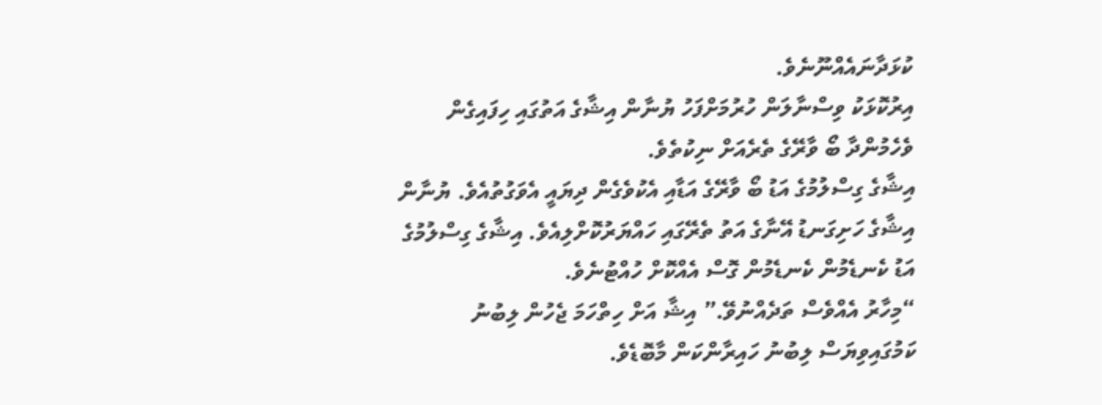ކުޅަދާނައެއްނޫނެވެ.
އިރުކޮޅަކު ވިސްނާލަން ހުރުމަށްފަހު ޔުނާން އިޝާގެ އަތުގައި ހިފައިގެން ވެހެމުންދާ ބޯ ވާރޭގެ ތެރެއަށް ނިކުތެވެ.
އިޝާގެ ގިސްލުމުގެ އަޑު ބޯ ވާރޭގެ އަޑާއި އެކުވެގެން ދިޔައީ އެވަގުތުއެވެ. ޔުނާން އިޝާގެ ހަށިގަނޑު އޭނާގެ އަތު ތެރޭގައި ހައްޔަރުކޮށްލިއެވެ. އިޝާގެ ގިސްލުމުގެ އަޑު ކެނޑެމުން ކެނޑެމުން ގޮސް އެއްކޮށް ހުއްޓުނެވެ.
“މިހާރު އެއްވެސް ތަދެއްނުވޭ.” އިޝާ އަށް ހިތްހަމަ ޖެހުން ލިބުނު ކަމުގައިވިޔަސް ލިބުނު ހައިރާންކަން މާބޮޑެވެ.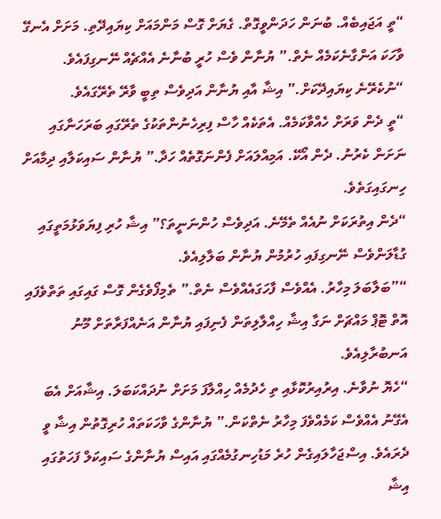“ތީ އަޖައިބެއް. ބުނަން ހަދަންވީގޮތް. ގެޔަށް ގޮސް މަންމައަށް ކިޔައިދޭތި. މަށަށް އެނގޭ ވާހަކަ އަންގާނެކަމެއް ނެތް.” ޔުނާން ވެސް ހުރީ ބުނާނެ އެއްޗެއް ނޭނގިފައެވެ.
“ނުކެރޭނެ ކިޔައިދޭކަށް.” އިޝާ އާއި ޔުނާން އަދިވެސް ތިބީ ވާރޭ ތެރޭގައެވެ.
“ތީ ދެން ވަރަށް ހެއްވާކަމެއް. އެތަކެއް ހާސް ފިރިހެނުންތަކުގެ ތެރޭގައި ބަރަހަނާގައި ނަށަން ކެރުނު. ދެން އޯކޭ. އަމިއްލައަށް ފެންނަގޮތެއް ހަދާ.” ޔުނާން ސައިކަލާއި ދިމާއަށް ހިނގައިގަތެވެ.
“ދެން އިތުރަކަށް ނުއެއް ތެމޭނެ. އަދިވެސް ހުންނަނީތަ؟” އިޝާ ހުރި ފިޔަވަޅުމަތީގައި ގުޑާލަންވެސް ނޭނގިފައި ހުރުމުން ޔުނާން ބަލާލިއެވެ.
“”ބަލާބަލަ މިހާރު. އެއްވެސް ފާހަގައެއްވެސް ނެތް.” ތެމިފޯވެގެން ގޮސް ގައިގައި ތަތްވެފައި އޮތް ޓޮޕް މައްޗަށް ނަގާ އިޝާ ހިއްލާލިތަން ފެނިފައި ޔުނާން އަނެއްފަރާތަށް މޫނު އަނބުރާލިއެވެ.
“ހެޔޮ ނުވާނެ. އިރުއިރުކޮޅާއި ތި ހެދުމެއް ހިއްލާފަ މަށަށް ނުދައްކަބަލަ. އިޝާއަށް އެބަ އެގޭނު އެއްވެސް ކަމެއްވެފަ މިހާރު ނެތްކަން.” ޔުނާންގެ ވާހަކަތައް ހުރިގޮތުން އިޝާ ވީ ދެރައެވެ. އިސްޖަހާލައިގެން ހުރެ މަޑުހިނގުމެއްގައި އައިސް ޔުނާންގެ ސައިކަލް ފަހަތުގައި އިޝާ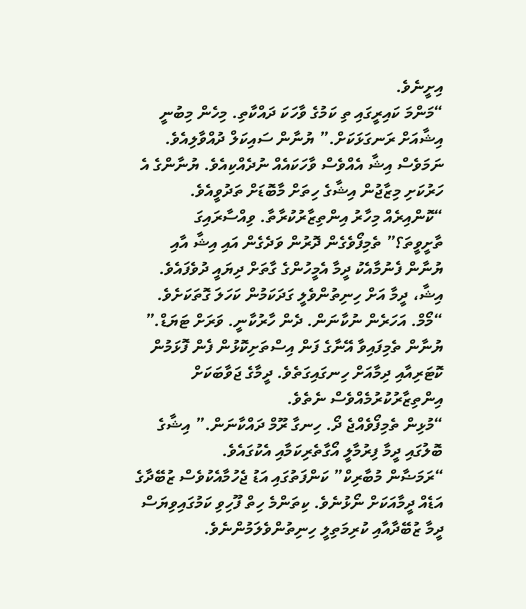އިށީނެވެ.
“މަންމަ ކައިރީގައި ތި ކަމުގެ ވާހަކަ ދައްކާތި. މިހެން މިބުނީ އިޝާއަށް ރަނގަޅަކަށް.” ޔުނާން ސައިކަލް ދުއްވާލިއެވެ. ނަމަވެސް އިޝާ އެއްވެސް ވާހަކައެއް ނުދެއްކިއެވެ. ޔުނާންގެ އެ ހަރުކަށި މިޒާޖުން އިޝާގެ ހިތަށް މާބޮޑަށް ތަދުވީއެވެ.
“ކޮންއިރެއް މިހާރު އިންތިޒާރުކުރާތާ. ވިއްސާރައިގަ ތާށީވީތަ؟” ތެމިފޯވެގެން ދޮރުން ވަދެގެން އައި އިޝާ އާއި ޔުނާން ފެނުމާއެކު ދީމާ އެމީހުންގެ ގާތަށް ދިޔައީ ދުވެފައެވެ.
އިޝާ، ދީމާ އަށް ހިނިތުންވެލީ ގަދަކަމުން ކަހަލަ ގޮތަކަށެވެ.
“މޯމް. އަހަރެން ނުކާނަން. ދެން ހާރުކާނީ. ވަރަށް ޓަޔަޑް.” ޔުނާން ތެމިފައިވާ އޭނާގެ ފަން އިސްތަށިކޮޅުން ފެން ފޮޅަމުން ކޮޓަރިއާއި ދިމާއަށް ހިނގައިގަތެވެ. ދީމާގެ ޖަވާބަކަށް އިންތިޒާރުކުރުމެއްވެސް ނެތެވެ.
“މުޅިން ތެމިފޯވެއްޖެ ދޯ. ހިނގާ ރޫމް ދައްކާނަން.” އިޝާގެ ބޮލުގައި ދީމާ ފިރުމާލީ އޯގާތެރިކަމާއި އެކުގައެވެ.
“ރަމަޟާން މުބާރިކް” ކަންފަތުގައި އަޑު ޖެހުމާއެކުވެސް ޒުބޭދާގެ އަޑެއް ދީމާއަކަށް ނޯޅުނެވެ. ކިތަންމެ ހިތް ފޫހިވި ކަމުގައިވިޔަސް ދީމާ ޒުބޭދާއާއި ކުރިމަތިލީ ހިނިތުންވެލަމުންނެވެ.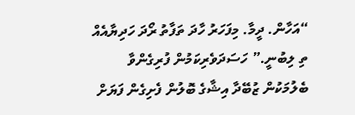“އަހާން. ދީމާ. މިފަހަރު ހާދަ ތަފާތު ރޯދަ ހަދިޔާއެއް ތި ލިބުނީ.” ހަސަދަވެރިކަމުން ފުރިގެންވާ ބެލުމަކުން ޒުބޭދާ އިޝާގެ ބޮލުން ފެށިގެން ފަޔަށް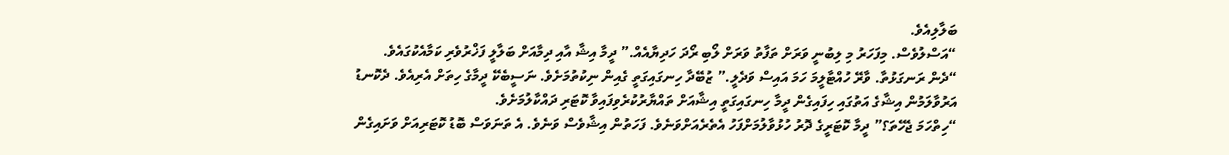ބަލާލިއެވެ.
“އަސްލުވެސް. މިފަހަރު މި ލިބުނީ ވަރަށް ތަފާތު ވަރަށް ލޯބި ރޯދަ ހަދިޔާއެއް.” ދީމާ އިޝާ އާއި ދިމާއަށް ބަލާލީ ފަޚްރުވެރި ކަމާއެކުގައެވެ.
“ދެން ރަނގަޅުތާ. ވާރޭ ހުއްޓާލީމަ ހަމަ އައިސް ވަދެލީ.” ޒުބޭދާ ހިނގައިގަތީ ގެއިން ނިކުތުމަށެވެ. ނަސީބެކޭ ދީމާގެ ހިތަށް އެރިއެވެ. ދެކޮނޑު އަރުވާލަމުން އިޝާގެ އަތުގައި ހިފައިގެން ދީމާ ހިނގައިގަތީ އިޝާއަށް ތައްޔާރުކުރެވިފައިވާ ކޮޓަރި ދައްކާލުމަށެވެ.
“ހިތްހަމަ ޖެހޭތަ؟” ދީމާ ކޮޓަރީގެ ދޮރު ހުޅުވާލުމަށްފަހު އެތެރެއަށްވަނެވެ. ފަހަތުން އިޝާވެސް ވަނެވެ. އެ ތަނަވަސް ބޮޑު ކޮޓަރިއަށް ވަށައިގެން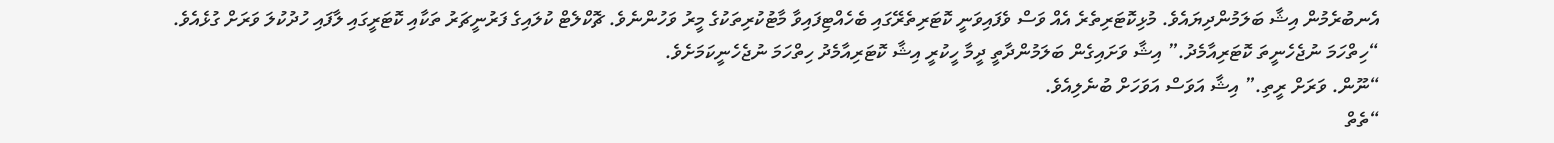އެނބުރެމުން އިޝާ ބަލަމުންދިޔައެވެ. މުޅިކޮޓަރިތެރެ އެއް ވަސް ވެފައިވަނީ ކޮޓަރިތެރޭގައި ބެހެއްޓިފައިވާ މާޓުކުރިތަކުގެ މީރު ވަހުންނެވެ. ޗޮކްލެޓް ކުލައިގެ ފަރުނީޗަރު ތަކާއި ކޮޓަރީގައި ލާފައި ހުދުކުލަ ވަރަށް ގުޅެއެވެ.
“ހިތްހަމަ ނުޖެހެނީތަ ކޮޓަރިއާމެދު.” އިޝާ ވަށައިގެން ބަލަމުންދާތީ ދީމާ ހީކުރީ އިޝާ ކޮޓަރިއާމެދު ހިތްހަމަ ނުޖެހެނީކަމަށެވެ.
“ނޫން. ވަރަށް ރީތި.” އިޝާ އަވަސް އަވަހަށް ބުނެލިއެވެ.
“ތެތް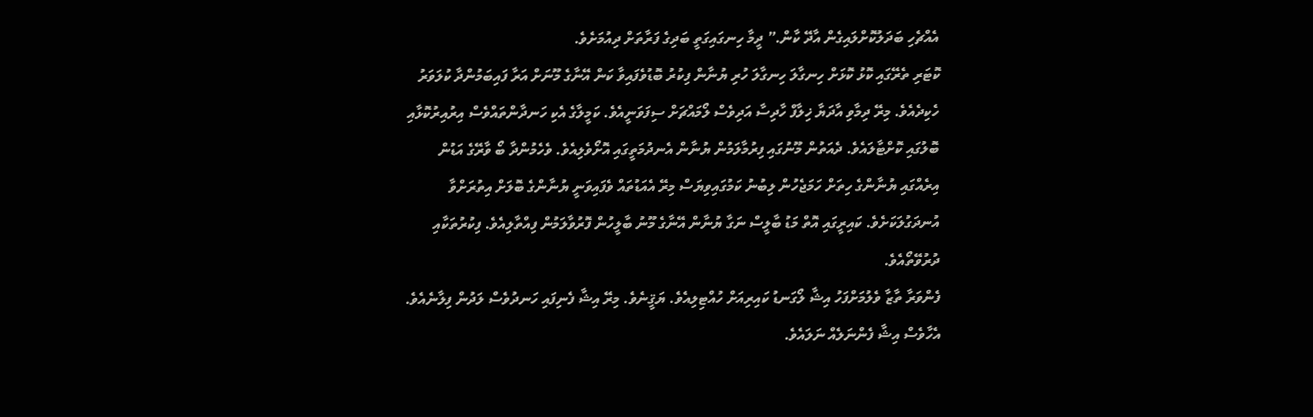އެއްޗެހި ބަދަލުކޮށްލައިގެން އާދޭ ކާން.” ދީމާ ހިނގައިގަތީ ބަދިގެ ފަރާތަށް ދިއުމަށެވެ.
ކޮޓަރި ތެރޭގައި ކޮޅު ކޮޅަށް ހިނގާލަ ހިނގާލަ ހުރި ޔުނާން ފިކުރު ބޮޑުވެފައިވާ ކަން އޭނާގެ މޫނަށް އަރާ ފައިބަމުންދާ ކުލަވަރު ހެކިދެއެވެ. މިރޭ ދިމާވި އާދަޔާ ޚިލާފް ހާދިސާ އަދިވެސް ލޯމައްޗަށް ސިފަވަނީއެވެ. ކަމީލާގެ އެކި ހަނދާންތައްވެސް އިރުއިރުކޮޅާއި ބޮލުގައި ކޮށްޓާލައެވެ. ދެއަތުން މޫނުގައި ފިރުމާލަމުން ޔުނާން އެނދުމަތީގައި އޮށޯވެލިއެވެ. ވެހެމުންދާ ބޯ ވާރޭގެ އަޑުން އިރެއްގައި ޔުނާންގެ ހިތަށް ހަމަޖެހުން ލިބުނު ކަމުގައިވިޔަސް މިރޭ އެއަޑުތައް ވެފައިވަނީ ޔުނާންގެ ބޮލަށް އިތުރަށްވާ އުނދަގުލަކަށެވެ. ކައިރީގައި އޮތް މަޑު ބާލީސް ނަގާ ޔުނާން އޭނާގެ މޫނު ބާލީހުން ފޮރުވާލަމުން ފިއްތާލިއެވެ. ފިކުރުތަކާއި ދުރުވޭތޯއެވެ.
ފެންވަރާ ތާޒާ ވެލުމަށްފަހު އިޝާ ލޯގަނޑު ކައިރިއަށް ހުއްޓިލިއެވެ. ޔަޤީނެވެ. މިރޭ އިޝާ ފެނިފައި ހަނދުވެސް ލަދުން ފިލާނެއެވެ. އެހާވެސް އިޝާ ފެންނަލެއް ނަލައެވެ.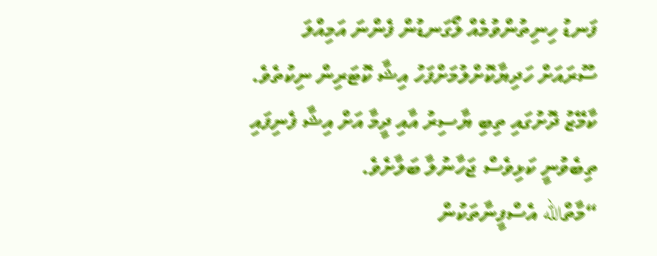ފަނޑު ހިނިތުންވުމެއް ލޯގަނޑުން ފެންނަ އަމިއްލަ ސޫރައަށް ހަދިޔާކޮށްލުމަށްފަހު އިޝާ ކޮޓަރިން ނިކުތެވެ.
ކާމޭޒު ދޮށުގައި ތިބި ޔާސިރު އާއި ދީމާ އަށް އިޝާ ފެނިފައި ތިބެވުނީ ކަޅިވެސް ޖަހާނުލާ ބަލާށެވެ.
“މާތްالله އެސްފީނާތަކުން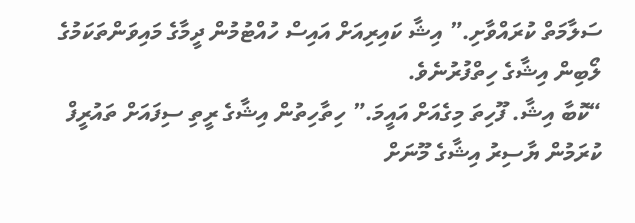ސަލާމަތް ކުރައްވާށި.” އިޝާ ކައިރިއަށް އައިސް ހުއްޓުމުން ދީމާގެ މައިވަންތަކަމުގެ ލޯބިން އިޝާގެ ހިތްފުރުނެވެ.
“ކޮބާ އިޝާ. ފޫހިތަ މިގެއަށް އައީމަ.” ހިތާހިތުން އިޝާގެ ރީތި ސިފައަށް ތައުރީފް ކުރަމުން ޔާސިރު އިޝާގެ މޫނަށް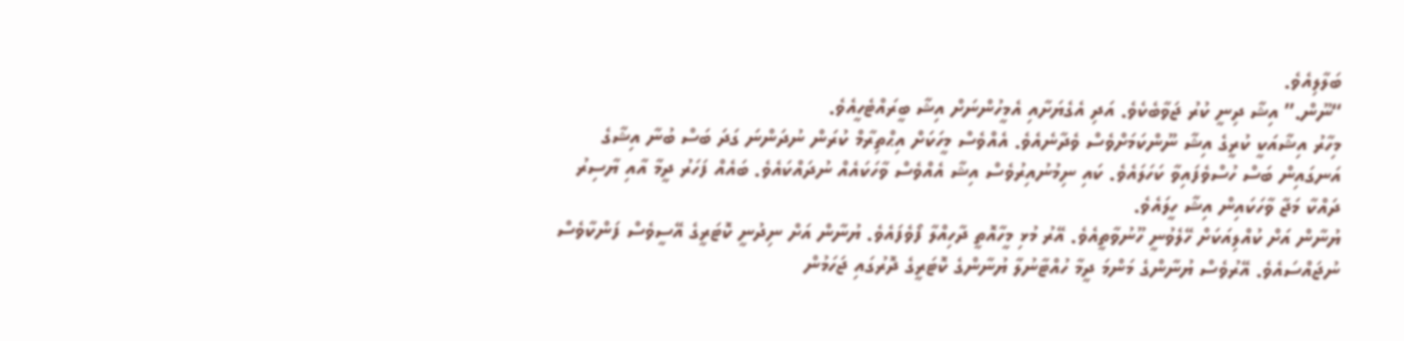ބަލާލިއެވެ.
“ނޫން.” އިޝާ ދިނީ ކުރު ޖަވާބެކެވެ. އަދި އެގެޔަށާއި އެމީހުންނަށް އިޝާ ބީރައްޓެހީއެވެ.
މިހާރު އިޝާއަކީ ކުރީގެ އިޝާ ނޫންކަމަށްވެސް ވެދާނެއެވެ. އެއްވެސް މީހަކަށް އިޙްތިރާމް ކުރަން ނުދަންނަ ގަދަ ބަސް ބުނާ އިޝާގެ އަނގައިން ބަސް ހުސްވެފައިވާ ކަހަލައެވެ. ކައި ނިމުނުއިރުވެސް އިޝާ އެއްވެސް ވާހަކައެއް ނުދައްކައެވެ. ބައެއް ފަހަރު ދީމާ އާއި ޔާސިރު ދައްކާ މަޖާ ވާހަކައިން އިޝާ ހީލައެވެ.
ޔުނާން އަށް ކުއްލިއަކަށް ހޭލެވުނީ ހޫނުވާތީއެވެ. އޭރު މުޅި މީހާއޮތީ ދާހިއްލާ ފޯވެފައެވެ. ޔުނާން އަށް ނިދުނީ ކޮޓަރީގެ އޭސީވެސް ފަންކާވެސް ނުޖައްސައެވެ. އޭރުވެސް ޔުނާންގެ މަންމަ ދީމާ ހުއްޓާނުލާ ޔުނާންގެ ކޮޓަރީގެ ދޮރުގައި ޖަހަމުން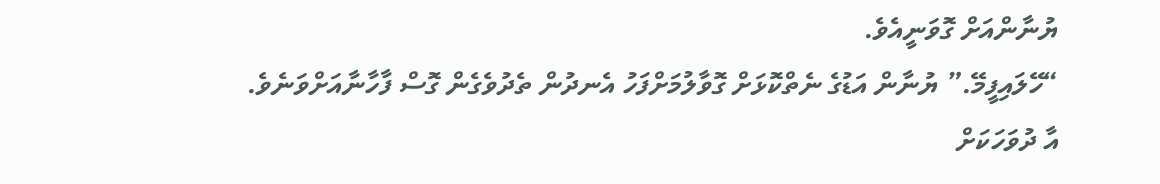ޔުނާންއަށް ގޮވަނީއެވެ.
“ހޭލައިފީމޭ.” ޔުނާން އަޑުގެ ނެތްކޮޅަށް ގޮވާލުމަށްފަހު އެނދުން ތެދުވެގެން ގޮސް ފާހާނާއަށްވަނެވެ.
އާ ދުވަހަކަށް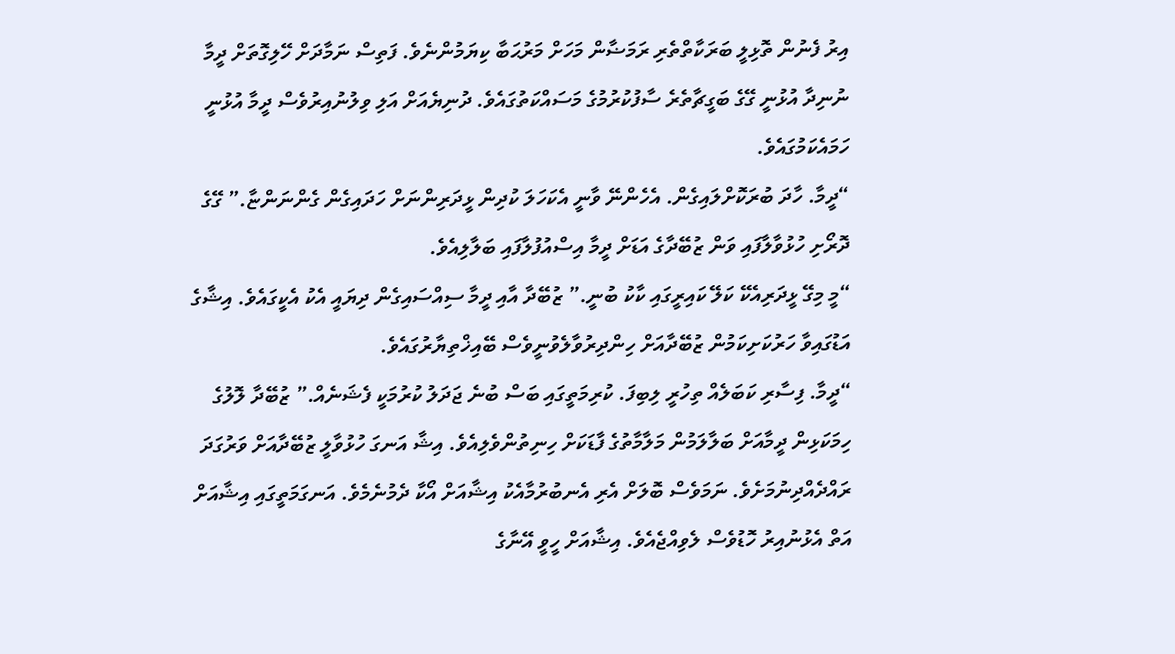އިރު ފެނުން ތޮޅިލީ ބަރަކާތްތެރި ރަމަޟާން މަހަށް މަރުޙަބާ ކިޔަމުންނެވެ. ފަތިސް ނަމާދަށް ހޭލިގޮތަށް ދީމާ ނުނިދާ އުޅުނީ ގޭގެ ބަގީޗާތެރެ ސާފުކުރުމުގެ މަސައްކަތުގައެވެ. ދުނިޔެއަށް އަލި ވިލުނުއިރުވެސް ދީމާ އުޅުނީ ހަމައެކަމުގައެވެ.
“ދީމާ. ހާދަ ބުރަކޮށްލައިގެން. އެހެންނޭ ވާނީ އެކަހަލަ ކުދިން ޅީދަރިންނަށް ހަދައިގެން ގެންނަންޏާ.” ގޭގެ ދޮރޯށި ހުޅުވާލާފައި ވަން ޒުބޭދާގެ އަޑަށް ދީމާ އިސްއުފުލާފައި ބަލާލިއެވެ.
“މީ މިގޭ ޅީދަރިއެކޭ ކަލޭ ކައިރީގައި ކާކު ބުނީ.” ޒުބޭދާ އާއި ދީމާ ސިއްސައިގެން ދިޔައީ އެކު އެކީގައެވެ. އިޝާގެ އަޑުގައިވާ ހަރުކަށިކަމުން ޒުބޭދާއަށް ހިންދިރުވާލެވުނީވެސް ބޭއިޚްތިޔާރުގައެވެ.
“ދީމާ. ފިސާރި ކަބަލެއް ތިހުރީ ލިބިފަ. ކުރިމަތީގައި ބަސް ބުނެ ޖަދަލު ކުރުމަކީ ފެޝަނެއް.” ޒުބޭދާ ލޮލުގެ ހިމަކަޅިން ދީމާއަށް ބަލާލަމުން މަލާމާތުގެ ފާޑަކަށް ހިނިތުންވެލިއެވެ. އިޝާ އަނގަ ހުޅުވާލީ ޒުބޭދާއަށް ވަރުގަދަ ރައްދެއްދިނުމަށެވެ. ނަމަވެސް ބޮލަށް އެރި އެނބުރުމާއެކު އިޝާއަށް އޯކާ ދެމުނެމެވެ. އަނގަމަތީގައި އިޝާއަށް އަތް އެޅުނުއިރު ހޮޑުވެސް ލެވިއްޖެއެވެ. އިޝާއަށް ހީވީ އޭނާގެ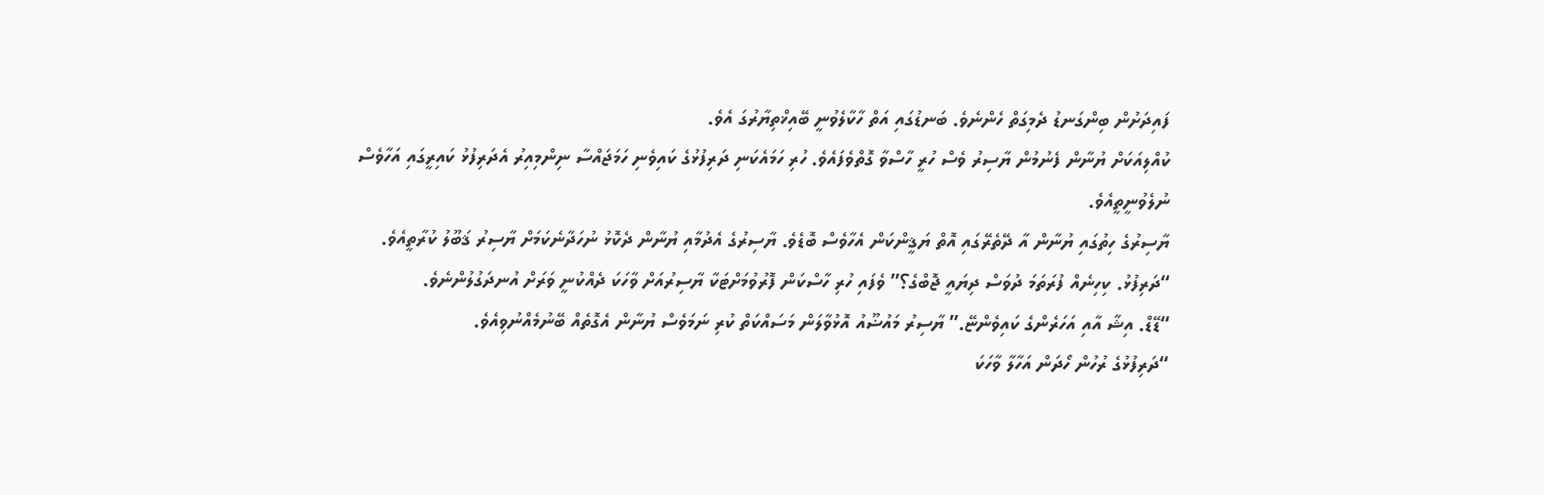ފައިދަށުން ބިންގަނޑު ދެމިގަތް ހެންނެވެ. ބަނޑުގައި އަތް ހާކާލެވުނީ ބޭއިޚްތިޔާރުގަ އެވެ.
ކުއްލިއަކަށް ޔުނާން ފެނުމުން ޔާސިރު ވެސް ހުރީ ހާސްވާ ގޮތްވެފައެވެ. ހުރި ހަމައެކަނި ދަރިފުޅުގެ ކައިވެނި ހަމަޖައްސާ ނިންމިއިރު އެދަރިފުޅު ކައިރީގައި އަހާވެސް ނުލެވުނީތީއެވެ.
ޔާސިރުގެ ހިތުގައި ޔުނާން އާ ދޭތެރޭގައި އޮތް ޔަޤީންކަން އެހާވެސް ބޮޑެވެ. ޔާސިރުގެ އެދުމާއި ޔުނާން ދެކޮޅު ނުހަދާނެކަމަށް ޔާސިރު ޤަބޫލު ކުރާތީއެވެ.
“ދަރިފުޅު. ކިހިނެއް ފުރަތަމަ ދުވަސް ދިޔައީ ޖޮބްގެ؟” ވެފައި ހުރި ހާސްކަން ފޮރުވުމަށްޓަކާ ޔާސިރުއަށް ވާހަކަ ދެއްކުނީ ވަރަށް އުނދަގުލުންނެވެ.
“ޑޭޑް. އިޝާ އާއި އަހަރެންގެ ކައިވެންޏޭ.” ޔާސިރު މައުޟޫއު އޮޅުވާލަން މަސައްކަތް ކުރި ނަމަވެސް ޔުނާން އެގޮތެއް ބޭނުމެއްނުވިއެވެ.
“ދަރިފުޅުގެ ރުހުން ހޯދަން އަހާލާ ވާހަކަ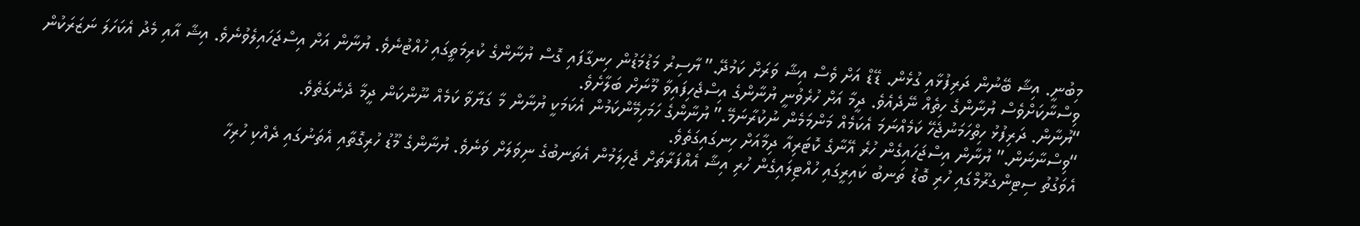މިބުނީ. އިޝާ ބޭނުން ދަރިފުޅާއި ގުޅެން. ޑޭޑް އަށް ވެސް އިޝާ ވަރަށް ކަމުދޭ.” ޔާސިރު މަޑުމަޑުން ހިނގާފައި ގޮސް ޔުނާންގެ ކުރިމަތީގައި ހުއްޓުނެވެ. ޔުނާން އަށް އިސްޖަހައިލެވުނެވެ. އިޝާ އާއި މެދު އެކަހަލަ ނަޒަރަކުން ވިސްނާކަށްވެސް ޔުނާންގެ ހިތެއް ނޭދެއެވެ. ދީމާ އަށް ހުރެވުނީ ޔުނާންގެ އިސްޖެހިފައިވާ މޫނަށް ބަލާށެވެ.
“ޔުނާން. ދަރިފުޅު ހިތްހަމަނުޖެހޭ ކަމެއްނަމަ އެކަމެއް މަންމަމެން ނުކުރާނަމޭ.” ޔުނާންގެ ހަމަހިމޭންކަމުން އެކަމަކީ ޔުނާން މާ ގަޔާވާ ކަމެއް ނޫންކަން ދީމާ ދެނެގަތެވެ.
“ވިސްނާނަން.” ޔުނާން އިސްޖަހައިގެން ހުރެ އޭނާގެ ކޮޓަރިއާ ދިމާއަށް ހިނގައިގަތެވެ.
އެވަގުތު ސިޓިންގރޫމްގައި ހުރި ބޮޑު ތަނބު ކައިރީގައި ހުއްޓިލައިގެން ހުރި އިޝާ އެއްފަރާތަށް ޖެހިލަމުން އެތަނބުގެ ނިވަލަށް ވަނެވެ. ޔުނާންގެ މޫޑު ހުރިގޮތާއި އެތަނުގައި ދެއްކި ހުރިހާ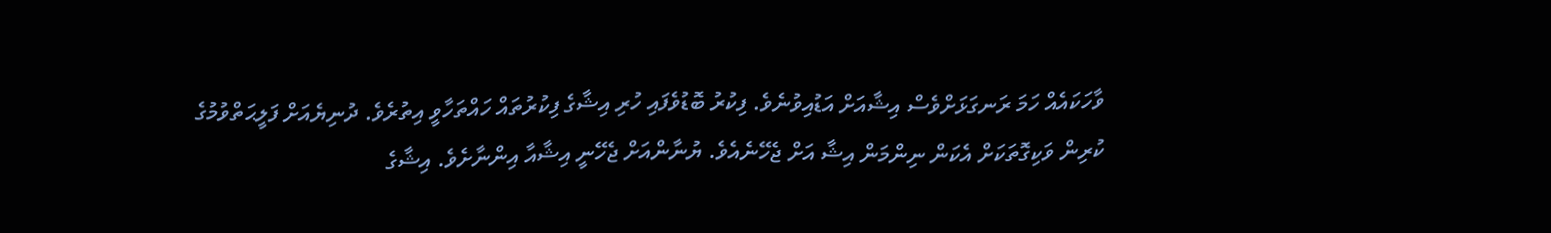ވާހަކައެއް ހަމަ ރަނގަޅަށްވެސް އިޝާއަށް އަޑުއިވުނެވެ. ފިކުރު ބޮޑުވެފައި ހުރި އިޝާގެ ފިކުރުތައް ހައްތަހާވީ އިތުރެވެ. ދުނިޔެއަށް ފަލީޙަތްވުމުގެ ކުރިން ވަކިގޮތަކަށް އެކަން ނިންމަން އިޝާ އަށް ޖެހޭނެއެވެ. ޔުނާންއަށް ޖެހޭނީ އިޝާއާ އިންނާށެވެ. އިޝާގެ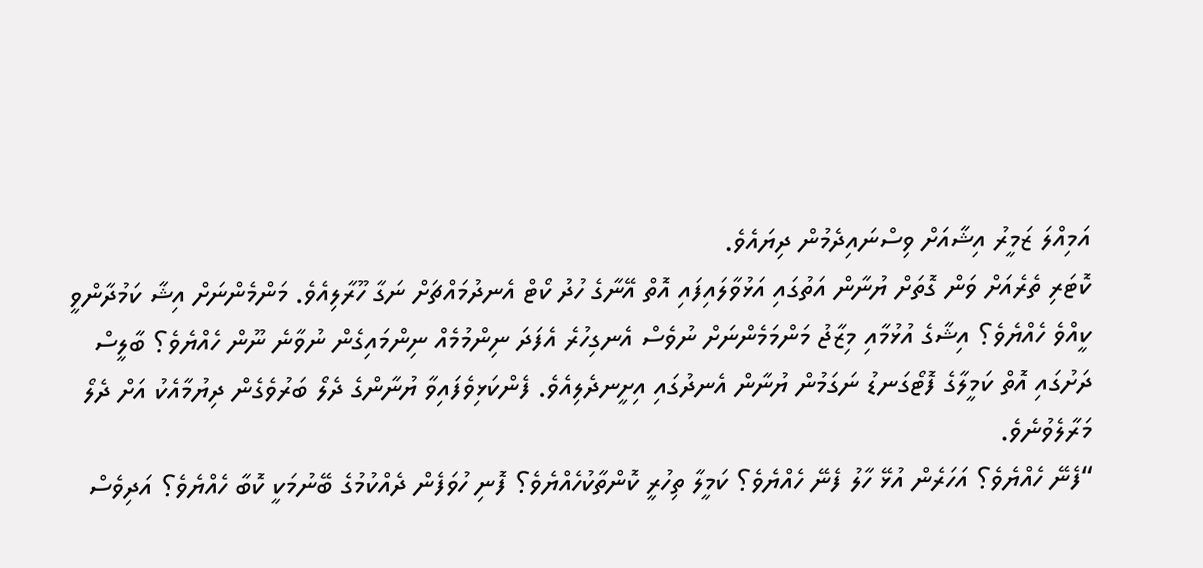އަމިއްލަ ޒަމީރު އިޝާއަށް ވިސްނައިދެމުން ދިޔައެވެ.
ކޮޓަރި ތެރެއަށް ވަން ގޮތަށް ޔުނާން އަތުގައި އަޅުވާލައިފައި އޮތް އޭނާގެ ހުދު ކޯޓް އެނދުމައްޗަށް ނަގާ ހޫރާލިއެވެ. މަންމެންނަށް އިޝާ ކަމުދާންވީ ކީއްވެ ހެއްޔެވެ؟ އިޝާގެ އުޅުމާއި މިޒާޖު މަންމަމެންނަށް ނުވެސް އެނގިހުރެ އެފަދަ ނިންމުމެއް ނިންމައިގެން ނުވާނެ ނޫން ހެއްޔެވެ؟ ބާލީސް ދަށުގައި އޮތް ކަމީލާގެ ފޮޓޯގަނޑު ނަގަމުން ޔުނާން އެނދުގައި އިށީނދެލިއެވެ. ފެންކަޅިވެފައިވާ ޔުނާންގެ ދެލޯ ބަރުވެގެން ދިޔުމާއެކު އަށް ދެލޯ މަރާލެވުނެވެ.
“ފެނޭ ހެއްޔެވެ؟ އަހަރެން އުޅޭ ހާލު ފެނޭ ހެއްޔެވެ؟ ކަމީލާ ތިހުރީ ކޮންތާކުހެއްޔެވެ؟ ފޮނި ހުވަފެން ދެއްކުމުގެ ބޭނުމަކީ ކޮބާ ހެއްޔެވެ؟ އަދިވެސް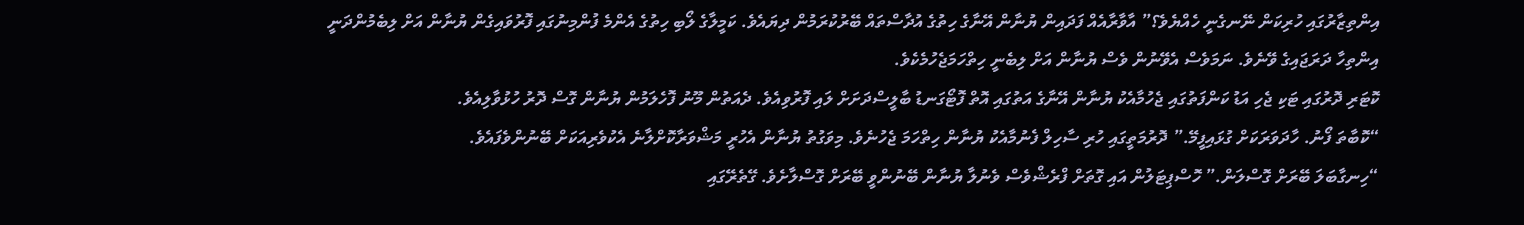އިންތިޒާރުގައި ހުރިކަން ނޭނގެނީ ހެއްޔެވެ؟” އާވާރާއެއް ފަދައިން ޔުނާން އޭނާގެ ހިތުގެ އުދާސްތައް ބޭރުކުރަމުން ދިޔައެވެ. ކަމީލާގެ ލޯބި ހިތުގެ އެންމެ ފުންމިނުގައި ފޮރުވައިގެން ޔުނާން އަށް ލިބެމުންދަނީ އިންތިހާ ދަރަޖައިގެ ވޭނެވެ. ނަމަވެސް އެވޭނުން ވެސް ޔުނާން އަށް ލިބެނީ ހިތްހަމަޖެހުމެކެވެ.
ކޮޓަރި ދޮރުގައި ޓަކި ޖެހި އަޑު ކަންފަތުގައި ޖެހުމާއެކު ޔުނާން އޭނާގެ އަތުގައި އޮތް ފޮޓޯގަނޑު ބާލީސްދަށަށް ލައި ފޮރުވިއެވެ. ދެއަތުން މޫނު ފޮހެލަމުން ޔުނާން ގޮސް ދޮރު ހުޅުވާލިއެވެ.
“ކޮބާތަ ފޯނު. ހާދަވަރަކަށް ގުޅައިފީމޭ.” ދޮރުމަތީގައި ހުރި ސާހިލް ފެނުމާއެކު ޔުނާން ހިތްހަމަ ޖެހުނެވެ. މިވަގުތު ޔުނާން އެހުރީ މަޝްވަރާކޮށްލާނެ އެކުވެރިއަކަށް ބޭނުންވެފައެވެ.
“ހިނގާބަލަ ބޭރަށް ގޮސްލަން.” ހޮސްޕިޓަލުން އައި ގޮތަށް ފްރެޝްވެސް ވެނުލާ ޔުނާން ބޭނުންވީ ބޭރަށް ގޮސްލާށެވެ. ގޭތެރޭގައި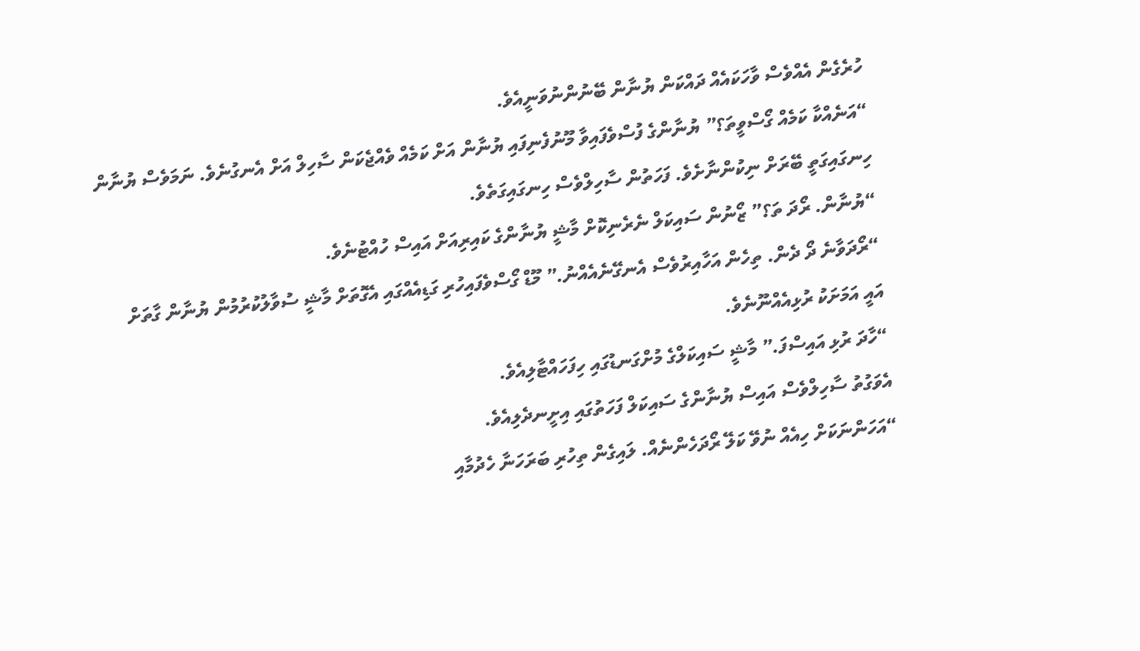ހުރެގެން އެއްވެސް ވާހަކައެއް ދައްކަން ޔުނާން ބޭނުންނުވަނީއެވެ.
“އަނެއްކާ ކަމެއް ގޯސްވީތަ؟” ޔުނާންގެ ފުސްވެފައިވާ މޫނުފެނިފައި ޔުނާން އަށް ކަމެއް ވެއްޖެކަން ސާހިލް އަށް އެނގުނެވެ. ނަމަވެސް ޔުނާން ހިނގައިގަތީ ބޭރަށް ނިކުންނާށެވެ. ފަހަތުން ސާހިލްވެސް ހިނގައިގަތެވެ.
“ޔުނާން. ރޯދަ ތަ؟” ޒޯނުން ސައިކަލް ނެރެނިކޮށް މާޝީ ޔުނާންގެ ކައިރިއަށް އައިސް ހުއްޓުނެވެ.
“ރޯދަވާނެ ދޯ ދެން. ތިހެން އަހާއިރުވެސް އެނގޭނެއެއްނު.” މޫޑް ގޯސްވެފައިހުރި ގަޑިއެއްގައި އެގޮތަށް މާޝީ ސުވާލުކުރުމުން ޔުނާން ގާތަށް އައީ އަމަށަކު ރުޅިއެއްނޫނެވެ.
“ހާދަ ރުޅި އައިސްފަ.” މާޝީ ސައިކަލްގެ މުށްގަނޑުގައި ހިފަހައްޓާލިއެވެ.
އެވަގުތު ސާހިލްވެސް އައިސް ޔުނާންގެ ސައިކަލް ފަހަތުގައި އިށީނދެލިއެވެ.
“އަހަންނަކަށް ހިއެއް ނުވޭ ކަލޭ ރޯދަހެންނެއް. ލައިގެން ތިހުރި ބަރަހަނާ ހެދުމާއި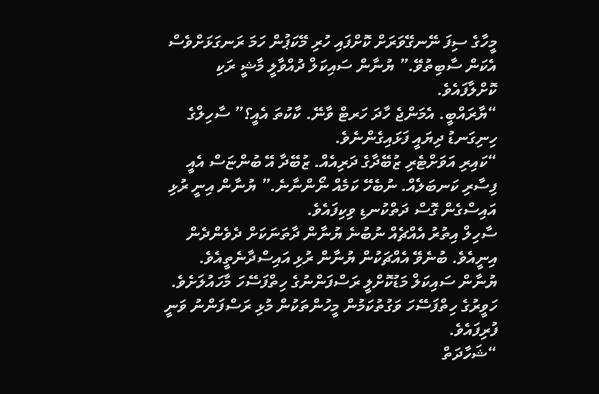މީހާގެ ސިފަ ނޭނގޭވަރަށް ކޮށްފައި ހުރި މޭކަޕުން ހަމަ ރަނގަޅަށްވެސް އެކަން ސާބިތުވޭ.” ޔުނާން ސައިކަލް ދުއްވާލީ މާޝީ ރަކި ކޮށްލާފައެވެ.
“ޔާރައްބީ. އެމަންޖެ ހާދަ ހަރޓް ވާނޭ. ކާކުތަ އެއީ؟” ސާހިލްގެ ހިނިގަނޑު ދިޔައީ ފަޅައިގެންނެވެ.
“ކައިރި އަވަށްޓެރި ޒުބޭދާގެ ދަރިއެއް. ޒުބޭދާ އޭ ބުންޏަސް އެއީ ފިސާރި ކަނބަލެއް. ނުބެހޭ ކަމެއް ނޯންނާނެ.” ޔުނާން އިނީ ރުޅި އައިސްގެން ގޮސް ދަތްކުނޑި ވިކިފައެވެ.
ސާހިލް އިތުރު އެއްޗެއް ނުބުނެ ޔުނާން ދާތަނަކަށް ދެވެންދެން އިނީއެވެ. ބުނެވޭ އެއްޗަކުން ޔުނާން ރުޅި އައިސްދާނެތީއެވެ.
ޔުނާން ސައިކަލް މަޑުކޮށްލީ ރަސްފަންނުގެ ހިތްފަސޭހަ މާހައުލަށެވެ. ހަވީރުގެ ހިތްފަސޭހަ ވަގުތުކަމުން މީހުންތަކުން މުޅި ރަސްފަންނު ވަނީ ފުރިފައެވެ.
“ޝަހާދަތް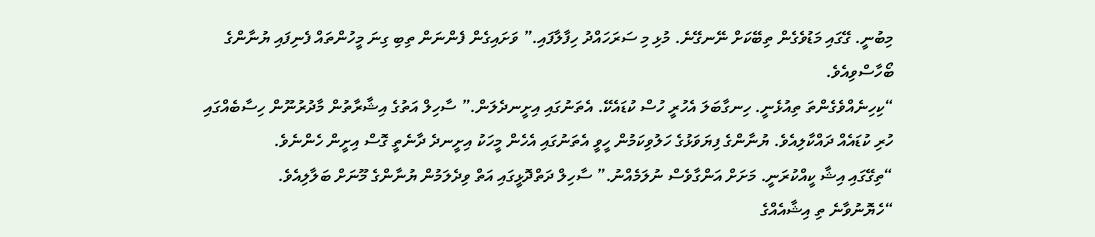މިބުނީ. ގޭގައި މަޑުވެގެން ތިބޭކަށް ނޭނގޭނެ. މުޅި މި ސަރަހައްދު ހިފާލާފައި.” ވަށައިގެން ފެންނަން ތިބި ގިނަ މީހުންތައް ފެނިފައި ޔުނާންގެ ބޯހާސްވިއެވެ.
“ކިހިނެއްވެގެންތަ ތިއުޅެނީ. ހިނގާބަލަ އެހުރީ ހުސް ކުޑައެކޭ. އެތަނުގައި އިށީނދެލަން.” ސާހިލް އަތުގެ އިޝާރާތުން މާދުރުނޫން ހިސާބެއްގައި ހުރި ކުޑައެއް ދައްކާލިއެވެ. ޔުނާންގެ ފިޔަވަޅުގެ ހަލުވިކަމުން ހީވީ އެތަނުގައި އެހެން މީހަކު އިށީނދެ ދާނެތީ ގޮސް އިށީން ހެންނެވެ.
“ތިގޭގައި އިޝާ ކީއްކުރަނީ. މަށަށް އަންގާވެސް ނުލަމެއްނު.” ސާހިލް ދަތްދޮޅީގައި އަތް ވިދެލަމުން ޔުނާންގެ މޫނަށް ބަލާލިއެވެ.
“ހެޔޮނުވާނެ ތި އިޝާއެއްގެ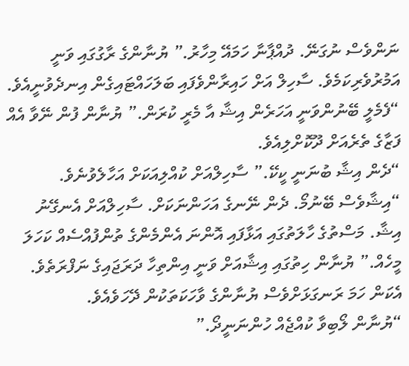ނަންވެސް ނުގަނޭ. ދުއްޕާނާ ހަމައޭ މިހާރު.” ޔުނާންގެ ރާގުގައި ވަނީ އަމުރުވެރިކަމެވެ. ސާހިލް އަށް ހައިރާންވެފައި ބަލަހައްޓައިގެން އިނދެވުނީއެވެ.
“ފެމެލީ ބޭނުންވަނީ އަހަރެން އިޝާ އާ މެރީ ކުރަން.” ޔުނާން ފުން ނޭވާ އެއް ފަޒާގެ ތެރެއަށް ދޫކޮށްލިއެވެ.
“ދެން އިޝާ ބުނަނީ ކީކޭ.” ސާހިލްއަށް ކުއްލިއަކަށް އަހާލެވުނެވެ.
“އިޝާވެސް ބޭނުމޯ. ދެން ނޭނގެ އަހަންނަކަށް. ސާހިލްއަށް އެނގޭނު އިޝާ. މަސްތުގެ ހާލަތުގައި އަޅާފައި އޮންނަ އެންމެންގެ ތުންފުއްސެއް ކަހަލަ މީހެއް.” ޔުނާން ހިތުގައި އިޝާއަށް ވަނީ އިންތިހާ ދަރަޖައިގެ ނަފްރަތެވެ. އެކަން ހަމަ ރަނގަޅަށްވެސް ޔުނާންގެ ވާހަކަތަކުން ދޭހަވެއެވެ.
“ޔުނާން ލޯބިވާ ކުއްޖެއް ހުންނަނީދޯ.”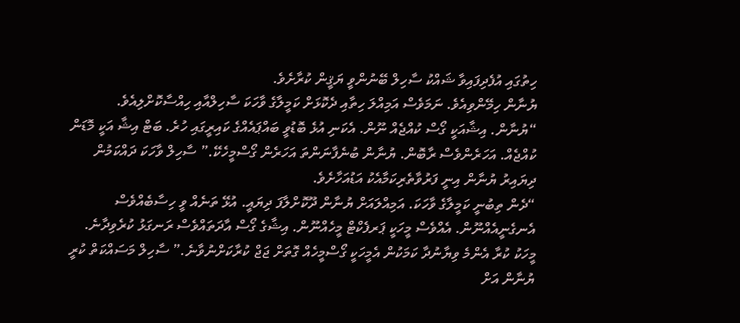ހިތުގައި އުފެދިފައިވާ ޝައްކު ސާހިލް ބޭނުންވީ ޔަޤީން ކުރާށެވެ.
ޔުނާން ހިމޭންވިއެވެ. ނަމަވެސް އަމިއްލަ ހިތާއި ދެކޮޅަށް ކަމީލާގެ ވާހަކަ ސާހިލްއާއި ހިއްސާކޮށްލިއެވެ.
“ޔުނާން. އިޝާއަކީ ގޯސް ކުއްޖެއް ނޫން. އެކަނި އުޅެ ބޮޑުވީ ބައްޕައެއްގެ ކައިރީގައި ހުރެ. ބަޓް އިޝާ އަކީ މޮޑަން ކުއްޖެއް. އަހަރެންވެސް ރާބޮން. ޔުނާން ބުނެފާނަންތަ އަހަރެން ގޯސްމީހެކޭ.” ސާހިލް ވާހަކަ ދައްކަމުން ދިޔައިރު ޔުނާން އިނީ ފަރުވާތެރިކަމާއެކު އަޑުއަހާށެވެ.
“ދެން ތިބުނީ ކަމީލާގެ ވާހަކަ. އަމިއްލައަށް ޔުނާން ދޫކޮށްލާފަ ދިޔައީ. އުޅޭ ތަނެއް ވީ ހިސާބެއްވެސް އެނގެނީއެއްނޫން. އެއްވެސް މީހަކީ ޕަރފެކްޓް މީހެއްނޫން. އިޝާގެ ގޯސް އާދަތައްވެސް ރަނގަޅު ކުރެވިދާނެ. މީހަކު ކުރާ އެންމެ ވިޔާނުދާ ކަމަކުން އެމީހަކީ ގޯސްމީހެއް ގޮތަށް ޖަޖް ކުރާކަށްނުވާނެ.” ސާހިލް މަސައްކަތް ކުރީ ޔުނާން އަށް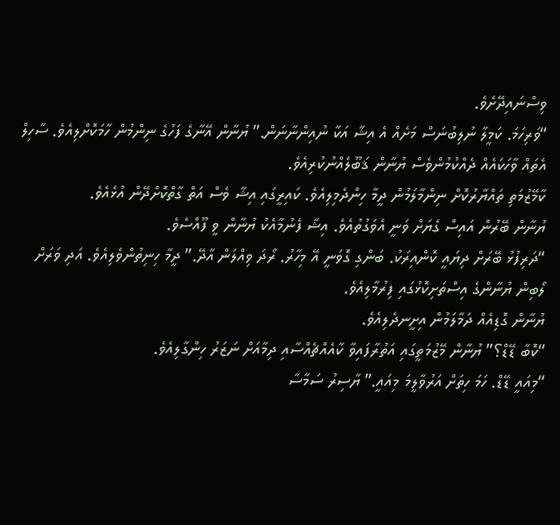ވިސްނައިދޭށެވެ.
“ވަރިހަމަ. ކަމީލާ ނުލިބުނަސް މަށެއް އެ އިޝާ އަކާ ނުއިންނާނަން.” ޔުނާން އޭނާގެ ފަހުގެ ނިންމުން ހާމަކޮށްލިއެވެ. ސާހިލް އެތައް ވާހަކައެއް ދެއްކުމުންވެސް ޔުނާން ޤަބޫލެއްނުކުރިއެވެ.
ކާމޭޒުމަތި ތައްޔާރުކޮށް ނިންމާލަމުން ދީމާ ހިންދެމިލިއެވެ. ކައިރީގައި އިޝާ ވެސް އަތް ގާތްކޮށްދޭން އުޅެއެވެ.
ޔުނާން ބޭރުން އައިސް ގެޔަށް ވަނީ އެވަގުތުއެވެ. އިޝާ ފެނުމާއެކު ޔުނާން ވީ ފޫއްސެވެ.
“ދަރިފުޅު ބޭރަށް ދިޔައީ ކޮންއިރަކު. ބަންގި ގޮވަނީ އޭ މިހާރު. ރޯދަ ވިއްލަން އާދޭ.” ދީމާ ހިނިތުންވެލިއެވެ. އަދި ވަރަށް ލޯބިން ޔުނާންގެ އިސްތަށިކޮޅުގައި ފިރުމާލިއެވެ.
ޔުނާން ގޮޑިއެއް ދަމާލަމުން އިށީނދެލިއެވެ.
“ކޮބާ ޑޭޑް؟” ޔުނާން މޭޒުމަތީގައި އަތުރާފައިވާ ކާއެއްޗެއްސާއި ދިމާއަށް ނަޒަރު ހިންގާލިއެވެ.
“މިއައީ ޑޭޑް. ހަމަ ހިތަށް އަރުވާލީމަ މިއައީ.” ޔާސިރު ސަމާސާ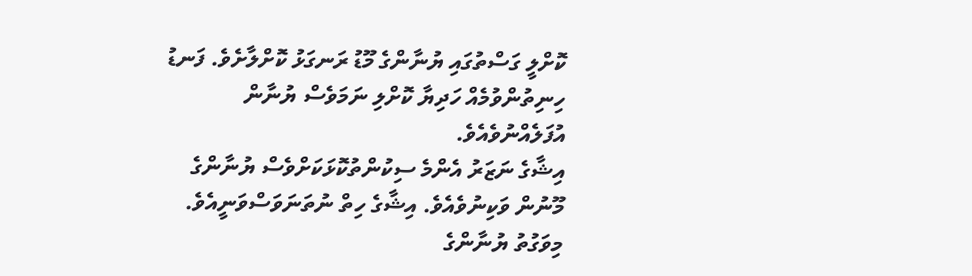ކޮށްލީ ގަސްތުގައި ޔުނާންގެ މޫޑު ރަނގަޅު ކޮށްލާށެވެ. ފަނޑު ހިނިތުންވުމެއް ހަދިޔާ ކޮށްލި ނަމަވެސް ޔުނާން އުފަލެއްނުވެއެވެ.
އިޝާގެ ނަޒަރު އެންމެ ސިކުންތުކޮޅަކަށްވެސް ޔުނާންގެ މޫނުން ވަކިނުވެއެވެ. އިޝާގެ ހިތް ނުތަނަވަސްވަނީއެވެ. މިވަގުތު ޔުނާންގެ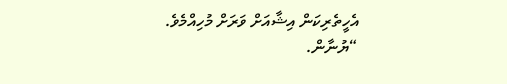އެހީތެރިކަން އިޝާއަށް ވަރަށް މުހިއްމެވެ.
“ޔުނާން.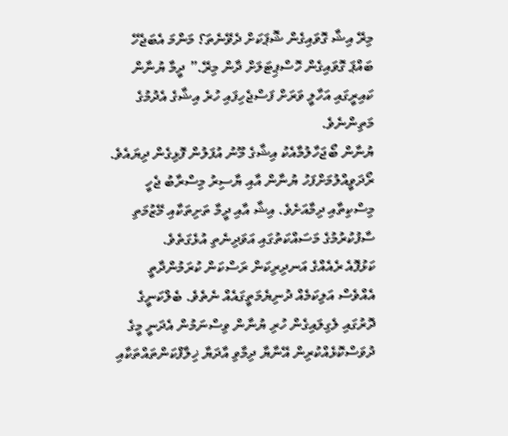މިރޭ އިޝާ ގޮވައިގެން ޝޮޕަކަށް ދެވޭނެތަ؟ މަންމަ އެބަޖެހޭ ބައްޕަ ގޮވައިގެން ހޮސްޕިޓަލަށް ދާން މިރޭ.” ދީމާ ޔުނާން ކައިރީގައި އަހާލީ ވަރަށް ފަސްޖެހިފައި ހުރެ އިޝާގެ އެދުމުގެ މަތިންނެވެ.
ޔުނާން ބޯޖަހާލުމާއެކު އިޝާގެ މޫނު އުފަލުން ފޮޅިގެން ދިޔައެވެ. ރޯދަވީއްލުމަށްފަހު ޔުނާން އާއި ޔާސިރު މިސްރާބު ޖެހީ މިސްކިތާއި ދިމާއަށެވެ. އިޝާ އާއި ދީމާ ތަށިތަކާއި މޭޒުމަތި ސާފުކުރުމުގެ މަސައްކަތުގައި އަވަދިނެތި އުޅެގަތެވެ.
ކަޅުފޮއެ ރެއެއްގެ އަނދިރިކަން ރަސްކަން ކުރަމުންދާތީ އެއްވެސް އަލިކަމެއް ދުނިޔެމަތީގައެއް ނެތެވެ. ބެލްކަނީގެ ދޮރުގައި ލެގިލައިގެން ހުރި ޔުނާން ވިސްނަމުން އެދަނީ މީގެ ދުވަސްކޮޅެއްކުރިން އޭނާޔާ ދިމާވި އާދަޔާ ޚިލާފްކަންތައްތަކާއި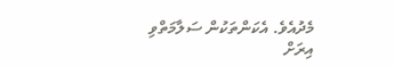މެދުއެވެ. އެކަންތަކުން ސަލާމަތްވި އިރަށް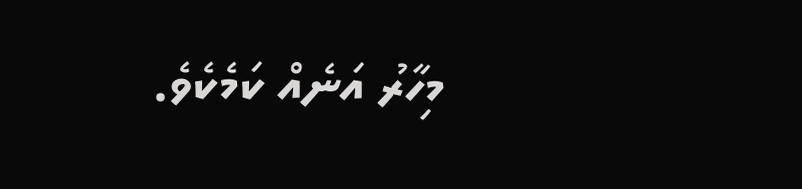މިހާރު އަނެއް ކަމެކެވެ.